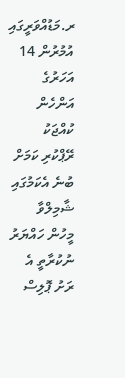ރ.މަޑުއްވަރީގައި އުމުރުން 14 އަހަރުގެ އަންހެން ކުއްޖަކު ރޭޕްކުރި ކަމަށް ބުނެ އެކަމުގައި ޝާމިލްވާ މީހުން ހައްޔަރު ނުކުރާތީ އެ ރަށު ޕޮލިސް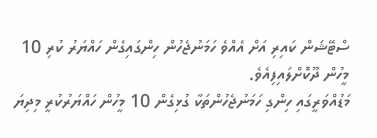ސްޓޭޝަން ކައިރި އަށް އެއްވެ ހަމަނުޖެހުން ހިންގައިގެން ހައްޔަރު ކުރި 10 މީހުން ދޫކޮށްލައިފިއެވެ.
މަޑުއްވަރީގައި ހިންގި ހަމަނުޖެހުންތަކާ ގުޅިގެން 10 މީހުން ހައްޔަރުކުރީ މިދިޔަ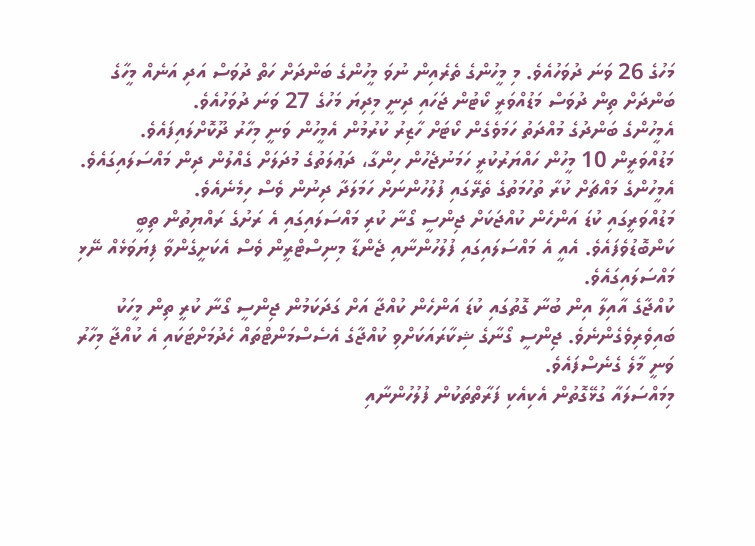މަހުގެ 26 ވަނަ ދުވަހުއެވެ. މި މީހުންގެ ތެރެއިން ނުވަ މީހުންގެ ބަންދަށް ހަތް ދުވަސް އަދި އަނެއް މީހާގެ ބަންދަށް ތިން ދުވަސް މަޑުއްވަރީ ކޯޓުން ޖަހައި ދިނީ މިދިޔަ މަހުގެ 27 ވަނަ ދުވަހުއެވެ.
އެމީހުންގެ ބަންދުގެ މުއްދަތު ހަމަވެގެން ކޯޓަށް ހާޒިރު ކުރުމުން އެމީހުން ވަނީ މިހާރު ދޫކޮށްލައިފައެވެ.
މަޑުއްވަރީން 10 މީހުން ހައްޔަރުކުރީ ހަމަނުޖެހުން ހިންގާ، ދަޢުލަތުގެ މުދަލަށް ގެއްލުން ދިން މައްސަލައިގައެވެ. އެމީހުންގެ މައްޗަށް ކުރާ ތުހުމަތުގެ ތެރޭގައި ފުލުހުންނަށް ހަމަލަދާ ދިނުން ވެސް ހިމެނެއެވެ.
މަޑުއްވަރީގައި ކުޑަ އަންހެން ކުއްޖަކަށް ޖިންސީ ގޯނާ ކުރި މައްސަލައިގައި އެ ރަށުގެ ރައްޔިތުން ތިބީ ކަންބޮޑުވެފައެވެ. އެއީ އެ މައްސަލައިގައި ފުލުހުންނާއި ޖެންޑާ މިނިސްޓްރީން ވެސް އެކަށީގެންވާ ފިޔަވަޅެއް ނޭޅި މައްސަލައިގައެވެ.
ކުއްޖާގެ އާއިލާ އިން ބުނާ ގޮތުގައި ކުޑަ އަންހެން ކުއްޖާ އަށް ގަދަކަމުން ޖިންސީ ގޯނާ ކުރީ ތިން މީހަކު ބައިވެރިވެގެންނެވެ. ޖިންސީ ގޯނާގެ ޝިކާރައަކަށްވި ކުއްޖާގެ އެސެސްމަންޓްތައް ހެދުމަށްޓަކައި އެ ކުއްޖާ މިހާރު ވަނީ މާލެ ގެނެސްފައެވެ.
މިމައްސަލައާ ގުޅޭގޮތުން އެކިއެކި ފަރާތްތަކުން ފުލުހުންނާއި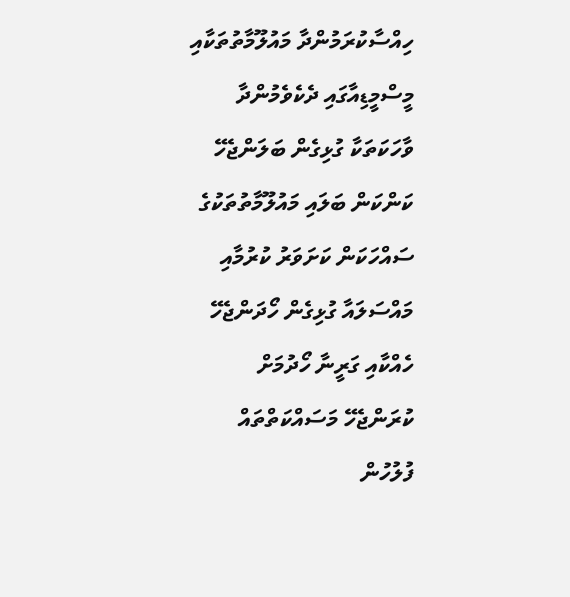ހިއްސާކުރަމުންދާ މައުލޫމާތުތަކާއި މީސްމީޑިއާގައި ދެކެވެމުންދާ ވާހަކަތަކާ ގުޅިގެން ބަލަންޖެހޭ ކަންކަން ބަލައި މައުލޫމާތުތަކުގެ ސައްހަކަން ކަށަވަރު ކުރުމާއި މައްސަލައާ ގުޅިގެން ހޯދަންޖެހޭ ހެއްކާއި ގަރީނާ ހޯދުމަށް ކުރަންޖެހޭ މަސައްކަތްތައް ފުލުހުން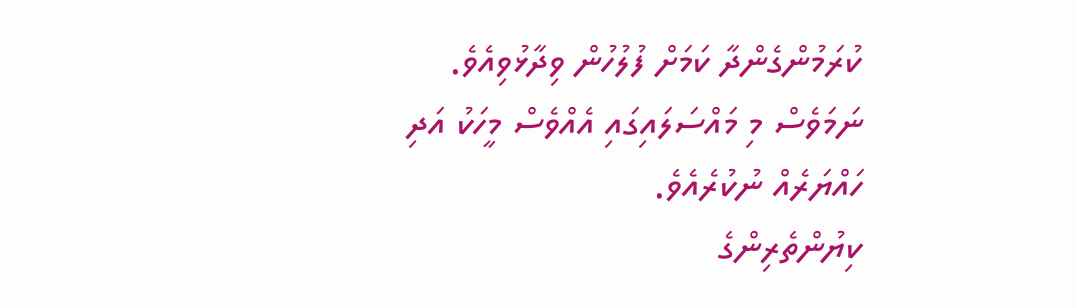ކުރަމުންގެންދާ ކަމަށް ފުލުހުން ވިދާޅުވިއެވެ. ނަމަވެސް މި މައްސަލައިގައި އެއްވެސް މީހަކު އަދި ހައްޔަރެއް ނުކުރެއެވެ.
ކިޔުންތެރިންގެ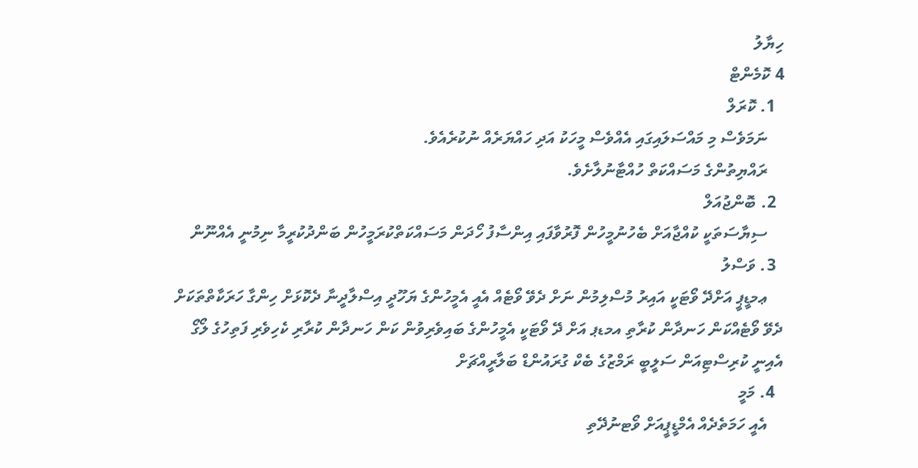ހިޔާލު
4 ކޮމެންޓް
  1. ކޮރަލް
    ނަމަވެސް މި މައްސަލައިގައި އެއްވެސް މީހަކު އަދި ހައްޔަރެއް ނުކުރެއެވެ.
    ރައްޔިތުންގެ މަސައްކަތް ހުއްޓާނުލާށެވެ.
  2. ބޮންޖުއަލް
    ސިޔާސަތަކީ ކުއްޖާއަށް ބެހުނުމީހުން ފޮރުވާފައި އިންސާފު ހޯދަން މަސައްކަތްކުރަމީހުން ބަންދުކުރީމާ ނިމުނީ އެއްނޫން
  3. ވަސްލު
    ޢމޑީޕީ އަށްދޭ ވޯޓަކީ އައިރު މުސްލިމުން ނަށް ދެވޭ ވޯޓެއް އެއީ އެމީހުންގެ ޔަހޫދީ އިސްލާދީނާ ދެކޮޅަށް ހިންގާ ހަރަކާތްތަކަށް ދެވޭ ވޯޓެއްކަން ހަނދާން ކުރާތި އމޑޕ އަށް ދޭ ވޯޓަކީ އެމީހުންގެ ބައިވެރިވުން ކަން ހަނދާން ކުރާރި ކެހިވެރި ފަތިހުގެ ލޯގޯ އެއިނީ ކުރިސްޓިއަން ސަލީބީ ރަމްޒުގެ ބެކް ގުރައުންޑް ބަލާރީއްޗަށް
  4. މަމީ
    އެއީ ހަމަތެދެއް އެމްޑީޕީއަށް ވޯޓނުދޭތި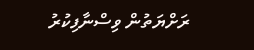ރަށްޔަތުން ވިސްނާފިކުރު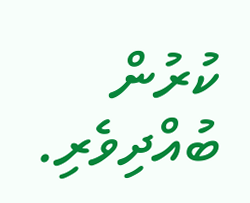ކުރުން ބުއްދިވެރި.